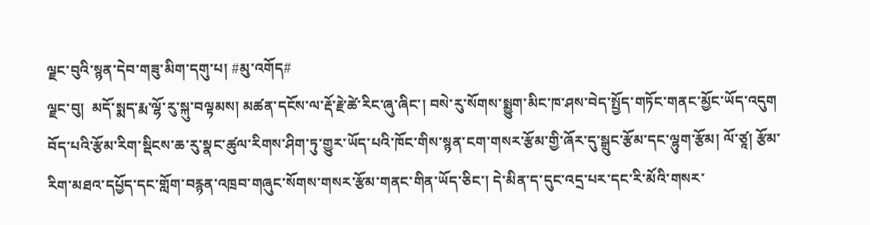ལྗང་བུའི་སྙན་དེབ་གཟུ་མིག་དགུ་པ། #མུ་འགོད#
ལྗང་བུ།  མདོ་སྨད་རྨ་ལྷོ་རུ་སྐུ་བལྟམས། མཚན་དངོས་ལ་རྡོ་རྗེ་ཚེ་རིང་ཞུ་ཞིང་། བསེ་རུ་སོགས་སྨྱུག་མིང་ཁ་ཤས་བེད་སྤྱོད་གཏོང་གནང་མྱོང་ཡོད་འདུག བོད་པའི་རྩོམ་རིག་སྡིངས་ཆ་རུ་སྣང་ཚུལ་རིགས་ཤིག་ཏུ་གྱུར་ཡོད་པའི་ཁོང་གིས་སྙན་ངག་གསར་རྩོམ་གྱི་ཞོར་དུ་སྒྲུང་རྩོམ་དང་ལྷུག་རྩོམ། ལོ་ཙཱ། རྩོམ་རིག་མཐའ་དཔྱོད་དང་གློག་བརྙན་འཁྲབ་གཞུང་སོགས་གསར་རྩོམ་གནང་གིན་ཡོད་ཅིང་། དེ་མིན་ད་དུང་འདྲ་པར་དང་རི་མོའི་གསར་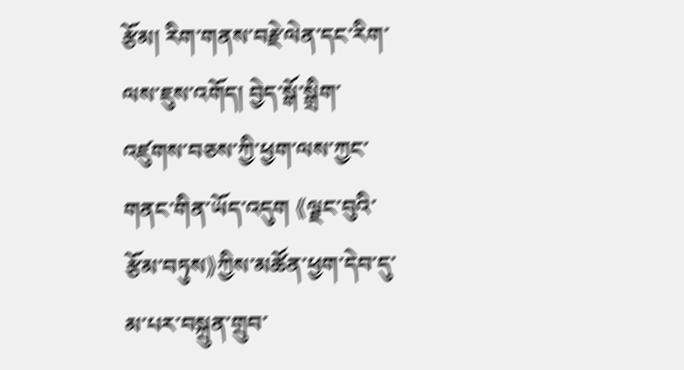རྩོམ། རིག་གནས་བརྗེ་ལེན་དང་རིག་ལས་ཇུས་འགོད། བྱེད་སྒོ་སྒྲིག་འཛུགས་བཅས་ཀྱི་ཕྱག་ལས་ཀྱང་གནང་གིན་ཡོད་འདུག 《ལྗང་བུའི་རྩོམ་བཏུས》ཀྱིས་མཚོན་ཕྱག་དེབ་དུ་མ་པར་བསྐྲུན་གྲུབ་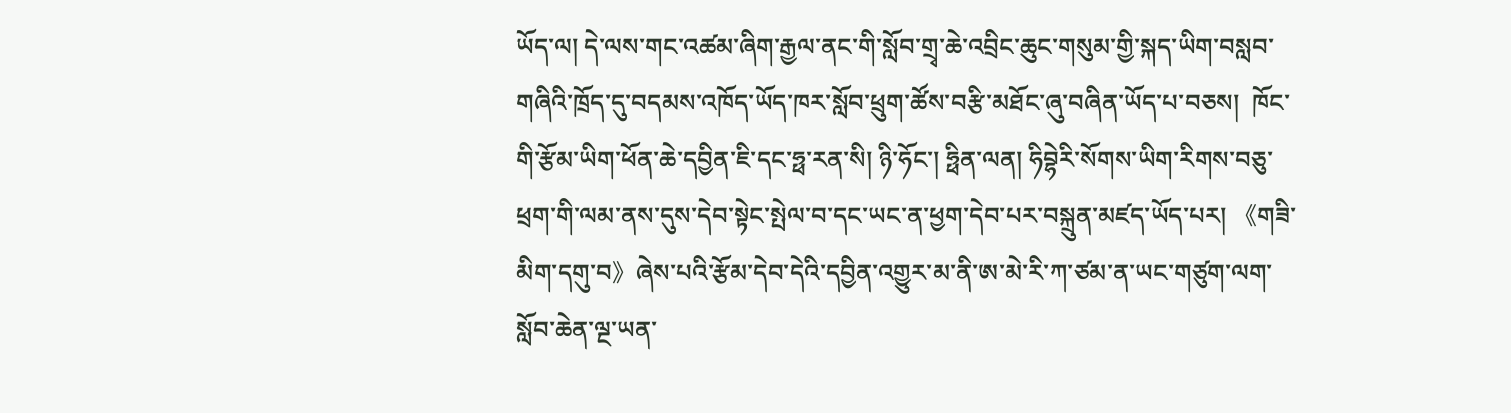ཡོད་ལ། དེ་ལས་གང་འཚམ་ཞིག་རྒྱལ་ནང་གི་སློབ་གྲྭ་ཆེ་འབྲིང་ཆུང་གསུམ་གྱི་སྐད་ཡིག་བསླབ་གཞིའི་ཁྲོད་དུ་བདམས་འཁོད་ཡོད་ཁར་སློབ་ཕྲུག་ཚོས་བརྩི་མཐོང་ཞུ་བཞིན་ཡོད་པ་བཅས།  ཁོང་གི་རྩོམ་ཡིག་ཕོན་ཆེ་དབྱིན་ཇི་དང་ཧྥ་རན་སི། ཉི་ཧོང་། ཧྥིན་ལན། ཧིབྷེརི་སོགས་ཡིག་རིགས་བཅུ་ཕྲག་གི་ལམ་ནས་དུས་དེབ་སྟེང་སྤེལ་བ་དང་ཡང་ན་ཕྱག་དེབ་པར་བསྐྲུན་མཛད་ཡོད་པར། 《གཟི་མིག་དགུ་བ》ཞེས་པའི་རྩོམ་དེབ་དེའི་དབྱིན་འགྱུར་མ་ནི་ཨ་མེ་རི་ཀ་ཙམ་ན་ཡང་གཙུག་ལག་སློབ་ཆེན་ལྔ་ཡན་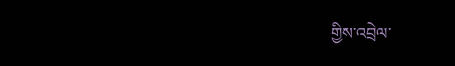གྱིས་འབྲེལ་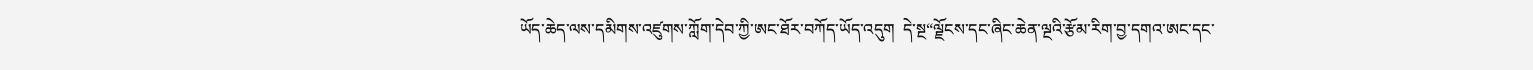ཡོད་ཆེད་ལས་དམིགས་འཛུགས་ཀློག་དེབ་ཀྱི་ཨང་ཐོར་བཀོད་ཡོད་འདུག  དེ་སྔ“ལྗོངས་དང་ཞིང་ཆེན་ལྔའི་རྩོམ་རིག་བྱ་དགའ་ཨང་དང་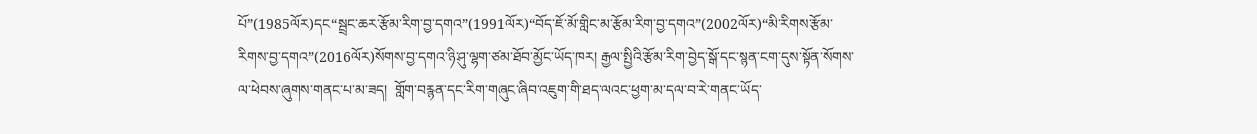པོ”(1985ལོར)དང“སྦྲང་ཆར་རྩོམ་རིག་བྱ་དགའ”(1991ལོར)“བོད་ཇོ་མོ་གླིང་མ་རྩོམ་རིག་བྱ་དགའ”(2002ལོར)“མི་རིགས་རྩོམ་རིགས་བྱ་དགའ”(2016ལོར)སོགས་བྱ་དགའ་ཉི་ཤུ་ལྷག་ཙམ་ཐོབ་མྱོང་ཡོད་ཁར། རྒྱལ་སྤྱིའི་རྩོམ་རིག་བྱེད་སྒོ་དང་སྙན་ངག་དུས་སྟོན་སོགས་ལ་ཕེབས་ཞུགས་གནང་པ་མ་ཟད།  གློག་བརྙན་དང་རིག་གཞུང་ཞིབ་འཇུག་གི་ཐད་ལའང་ཕྱག་མ་དལ་བ་རེ་གནང་ཡོད་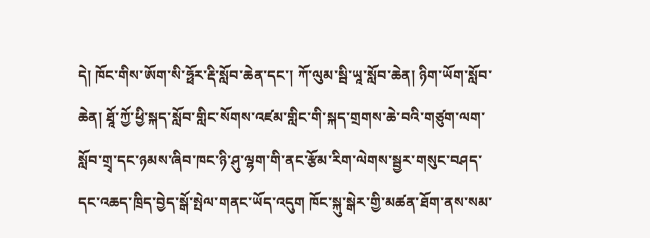དེ། ཁོང་གིས་ཨོག་སི་ཧྥོར་རྡི་སློབ་ཆེན་དང་། ཀོ་ལུམ་སྦི་ཡཱ་སློབ་ཆེན། ཉིག་ཡོག་སློབ་ཆེན། ཐཱོ་ཀྱོ་ཕྱི་སྐད་སློབ་གླིང་སོགས་འཛམ་གླིང་གི་སྐད་གྲགས་ཆེ་བའི་གཙུག་ལག་སློབ་གྲྭ་དང་ཉམས་ཞིབ་ཁང་ཉི་ཤུ་ལྷག་གི་ནང་རྩོམ་རིག་ལེགས་སྦྱར་གསུང་བཤད་དང་འཆད་ཁྲིད་བྱེད་སྒོ་སྤེལ་གནང་ཡོད་འདུག ཁོང་སྐུ་སྒེར་གྱི་མཚན་ཐོག་ནས་སམ་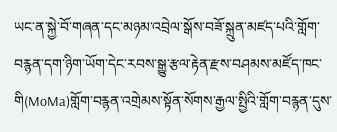ཡང་ན་སྐྱེ་བོ་གཞན་དང་མཉམ་འབྲེལ་སྒོས་བཟོ་སྐྲུན་མཛད་པའི་གློག་བརྙན་དག་ཉིག་ཡོག་དེང་རབས་སྒྱུ་རྩལ་རྟེན་རྫས་བཤམས་མཛོད་ཁང་གི(MoMa)གློག་བརྙན་འགྲེམས་སྟོན་སོགས་རྒྱལ་སྤྱིའི་གློག་བརྙན་དུས་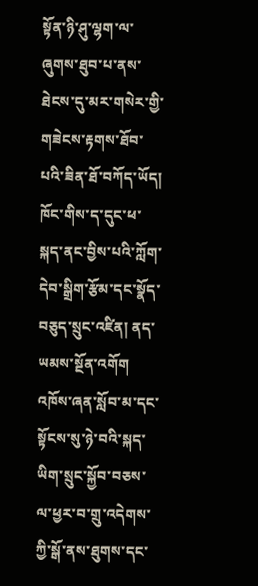སྟོན་ཉི་ཤུ་ལྷག་ལ་ཞུགས་ཐུབ་པ་ནས་ཐེངས་དུ་མར་གསེར་གྱི་གཟེངས་རྟགས་ཐོབ་པའི་ཟིན་ཐོ་བཀོད་ཡོད།  ཁོང་གིས་ད་དུང་ཕ་སྐད་ནང་བྱིས་པའི་ཀློག་དེབ་སྒྲིག་རྩོམ་དང་སྣོད་བཅུད་སྲུང་འཛིན། ནད་ཡམས་སྔོན་འགོག འཁོས་ཞན་སློབ་མ་དང་སྟོངས་སུ་ཉེ་བའི་སྐད་ཡིག་སྲུང་སྐྱོབ་བཅས་ལ་ཕྱར་བ་གྲུ་འདེགས་ཀྱི་སྒོ་ནས་ཐུགས་དང་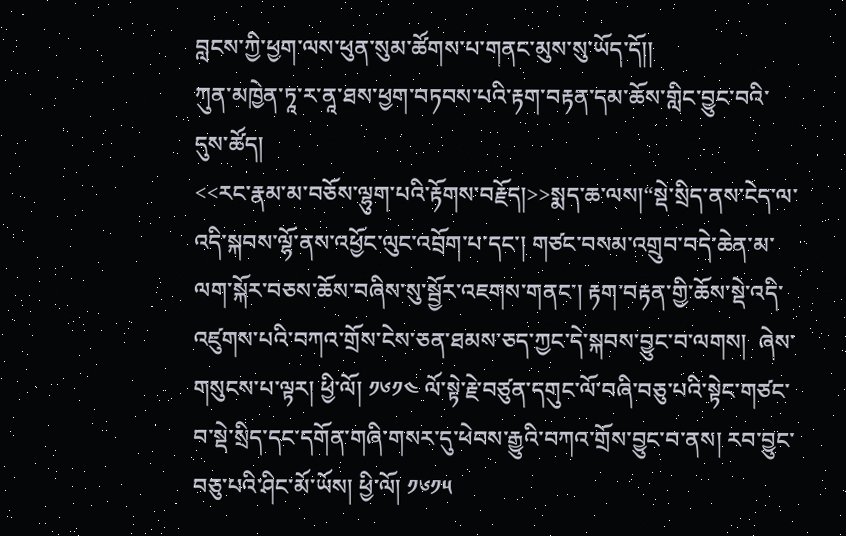བླངས་ཀྱི་ཕྱག་ལས་ཕུན་སུམ་ཚོགས་པ་གནང་མུས་སུ་ཡོད་དོ།།
ཀུན་མཁྱེན་ཏཱ་ར་ནཱ་ཐས་ཕྱག་བཏབས་པའི་རྟག་བརྟན་དམ་ཆོས་གླིང་བྱུང་བའི་དུས་ཚོད།
<<རང་རྣམ་མ་བཅོས་ལྷུག་པའི་རྟོགས་བརྗོད།>>སྨད་ཆ་ལས།“སྡེ་སྲིད་ནས་ངེད་ལ་འདི་སྐབས་ལྷོ་ནས་འཕྱོང་ལུང་འབྲོག་པ་དང་། གཙང་བསམ་འགྲུབ་བདེ་ཆེན་མ་ལག་སྐོར་བཅས་ཆོས་བཞིས་སུ་སྦྱོར་འཇགས་གནང་། རྟག་བརྟན་གྱི་ཆོས་སྡེ་འདི་འཛུགས་པའི་བཀའ་གྲོས་ངེས་ཅན་ཐམས་ཅད་ཀྱང་དེ་སྐབས་བྱུང་བ་ལགས།  ཞེས་གསུངས་པ་ལྟར། ཕྱི་ལོ། ༡༦༡༤ ལོ་སྟེ་རྗེ་བཙུན་དགུང་ལོ་བཞི་བཅུ་པའི་སྟེང་གཙང་བ་སྡེ་སྲིད་དང་དགོན་གཞི་གསར་དུ་ཕེབས་རྒྱུའི་བཀའ་གྲོས་བྱུང་བ་ནས། རབ་བྱུང་བཅུ་པའི་ཤིང་མོ་ཡོས། ཕྱི་ལོ། ༡༦༡༥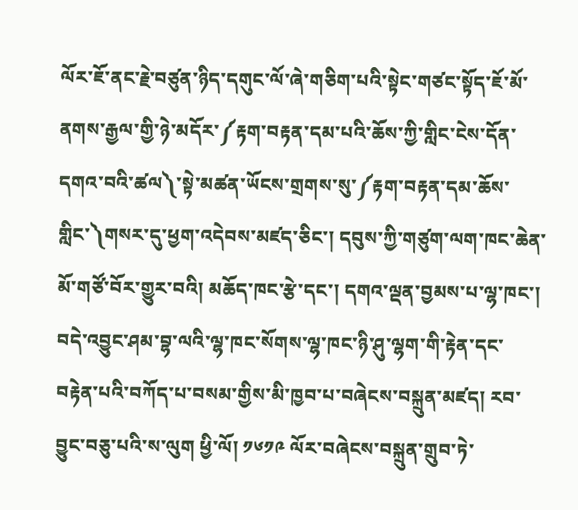ལོར་ཇོ་ནང་རྗེ་བཙུན་ཉིད་དགུང་ལོ་ཞེ་གཅིག་པའི་སྟེང་གཙང་སྟོད་ཇོ་མོ་ནགས་རྒྱལ་གྱི་ཉེ་མདོར་༼རྟག་བརྟན་དམ་པའི་ཆོས་ཀྱི་གླིང་ངེས་དོན་དགའ་བའི་ཚལ༽་སྟེ་མཚན་ཡོངས་གྲགས་སུ་༼རྟག་བརྟན་དམ་ཆོས་གླིང་༽གསར་དུ་ཕྱག་འདེབས་མཛད་ཅིང་། དབུས་ཀྱི་གཙུག་ལག་ཁང་ཆེན་མོ་གཙོ་བོར་གྱུར་བའི། མཆོད་ཁང་རྩེ་དང་། དགའ་ལྡན་བྱམས་པ་ལྷ་ཁང་། བདེ་འབྱུང་ཤམ་བྷ་ལའི་ལྷ་ཁང་སོགས་ལྷ་ཁང་ཉི་ཤུ་ལྷག་གི་རྟེན་དང་བརྟེན་པའི་བཀོད་པ་བསམ་གྱིས་མི་ཁྱབ་པ་བཞེངས་བསྐྲུན་མཛད། རབ་བྱུང་བཅུ་པའི་ས་ལུག ཕྱི་ལོ། ༡༦༡༩ ལོར་བཞེངས་བསྐྲུན་གྲུབ་ཏེ་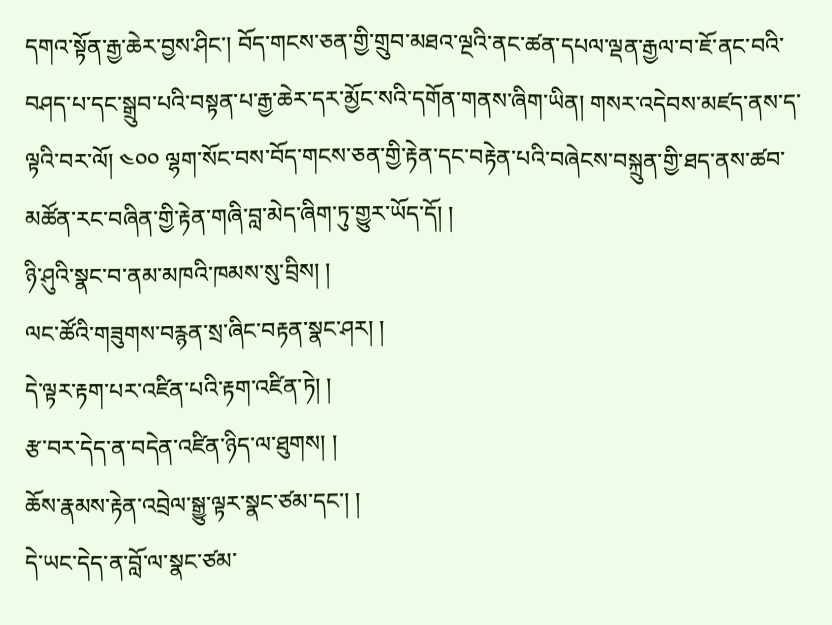དགའ་སྟོན་རྒྱ་ཆེར་བྱས་ཤིང་། བོད་གངས་ཅན་གྱི་གྲུབ་མཐའ་ལྔའི་ནང་ཚན་དཔལ་ལྡན་རྒྱལ་བ་ཇོ་ནང་བའི་བཤད་པ་དང་སྒྲུབ་པའི་བསྟན་པ་རྒྱ་ཆེར་དར་མྱོང་སའི་དགོན་གནས་ཞིག་ཡིན། གསར་འདེབས་མཛད་ནས་ད་ལྟའི་བར་ལོ། ༤༠༠ ལྷག་སོང་བས་བོད་གངས་ཅན་གྱི་རྟེན་དང་བརྟེན་པའི་བཞེངས་བསྐྲུན་གྱི་ཐད་ནས་ཚབ་མཚོན་རང་བཞིན་གྱི་རྟེན་གཞི་བླ་མེད་ཞིག་ཏུ་གྱུར་ཡོད་དོ། །
ཉི་ཤུའི་སྣང་བ་ནམ་མཁའི་ཁམས་སུ་བྲིས། །
ལང་ཚོའི་གཟུགས་བརྙན་སྲ་ཞིང་བརྟན་སྣང་ཤར། །
དེ་ལྟར་རྟག་པར་འཛིན་པའི་རྟག་འཛིན་ཏེ། །
རྩ་བར་དེད་ན་བདེན་འཛིན་ཉིད་ལ་ཐུགས། །
ཆོས་རྣམས་རྟེན་འབྲེལ་སྒྱུ་ལྟར་སྣང་ཙམ་དང་། །
དེ་ཡང་དེད་ན་བློ་ལ་སྣང་ཙམ་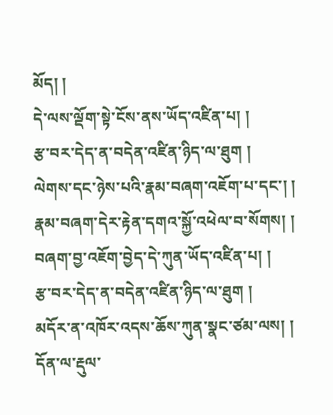མོད། །
དེ་ལས་ལྡོག་སྟེ་ངོས་ནས་ཡོད་འཛིན་པ། །
རྩ་བར་དེད་ན་བདེན་འཛིན་ཉིད་ལ་ཐུག །
ལེགས་དང་ཉེས་པའི་རྣམ་བཞག་འཇོག་པ་དང་། །
རྣམ་བཞག་དེར་རྟེན་དགའ་སྐྱོ་འཕེལ་བ་སོགས། །
བཞག་བྱ་འཇོག་བྱེད་དེ་ཀུན་ཡོད་འཛིན་པ། །
རྩ་བར་དེད་ན་བདེན་འཛིན་ཉིད་ལ་ཐུག །
མདོར་ན་འཁོར་འདས་ཆོས་ཀུན་སྣང་ཙམ་ལས། །
དོན་ལ་རྡུལ་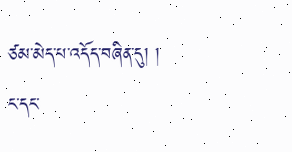ཙམ་མེད་པ་འདོད་བཞིན་དུ། །
ང་དང་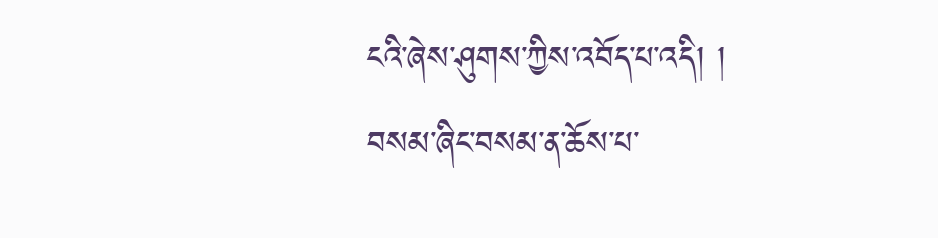ངའི་ཞེས་ཤུགས་ཀྱིས་འབོད་པ་འདི། །
བསམ་ཞིང་བསམ་ན་ཆོས་པ་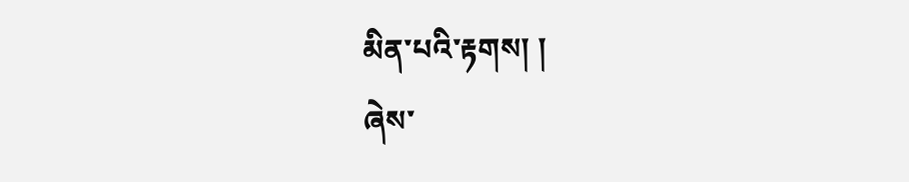མིན་པའི་རྟགས། །
ཞེས་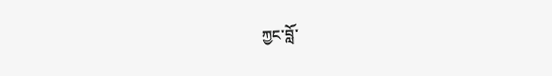ཀྱང་བློ་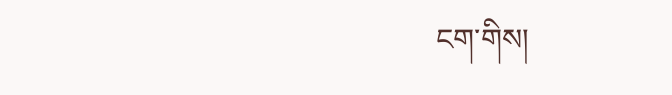ངག་གིས།